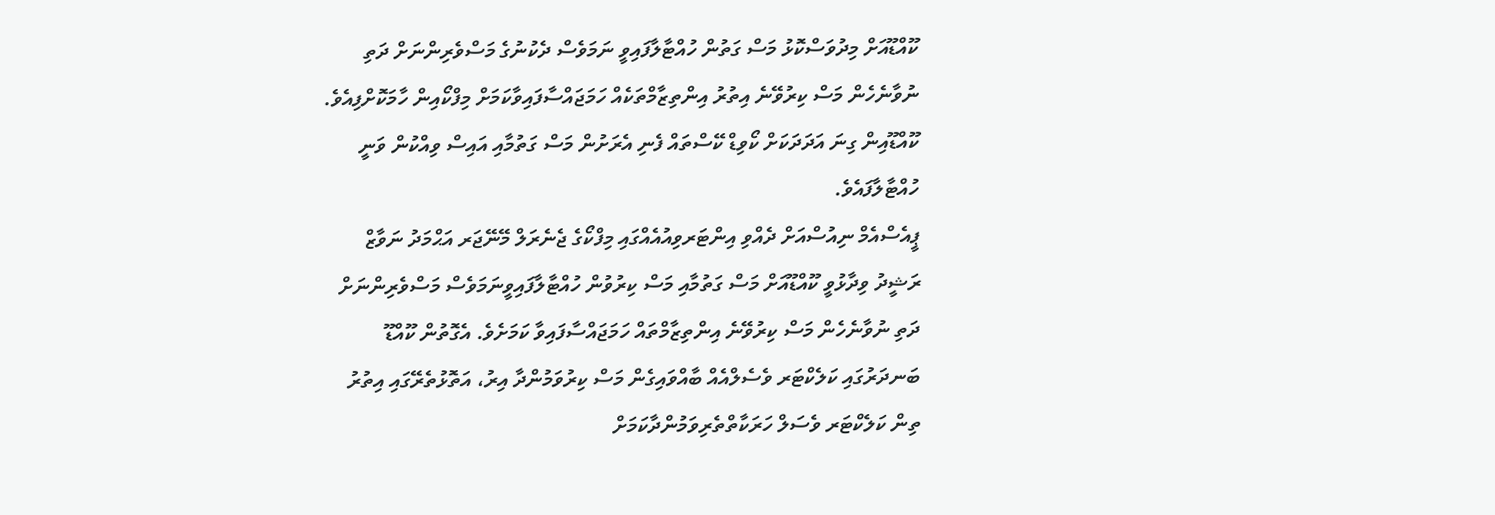ކޫއްޑޫއަށް މިދުވަސްކޮޅު މަސް ގަތުން ހުއްޓާލާފައިވީ ނަމަވެސް ދެކުނުގެ މަސްވެރިންނަށް ދަތި ނުވާނެހެން މަސް ކިރުވޭނެ އިތުރު އިންތިޒާމްތަކެއް ހަމަޖައްސާފައިވާކަމަށް މިފްކޯއިން ހާމަކޮށްފިއެވެ.
ކޫއްޑޫއިން ގިނަ އަދަދަކަށް ކޯވިޑް ކޭސްތައް ފެނި އެރަށުން މަސް ގަތުމާއި އައިސް ވިއްކުން ވަނީ ހުއްޓާލާފައެވެ.
ޕީއެސްއެމް ނިއުސްއަށް ދެއްވި އިންޓަރވިއުއެއްގައި މިފްކޯގެ ޖެނެރަލް މޭނޭޖަރ އަޙްމަދު ނަވާޒް ރަޝީދު ވިދާޅުވީ ކޫއްޑޫއަށް މަސް ގަތުމާއި މަސް ކިރުވުން ހުއްޓާލާފައިވީނަމަވެސް މަސްވެރިންނަށް ދަތި ނުވާނެހެން މަސް ކިރުވޭނެ އިންތިޒާމްތައް ހަމަޖައްސާފައިވާ ކަމަށެވެ. އެގޮތުން ކޫއްޑޫ ބަނދަރުގައި ކަލެކްޓަރ ވެސެލްއެއް ބާއްވައިގެން މަސް ކިރުވަމުންދާ އިރު، އަތޮޅުތެރޭގައި އިތުރު ތިން ކަލެކްޓަރ ވެސަލް ހަރަކާތްތެރިވަމުންދާކަމަށް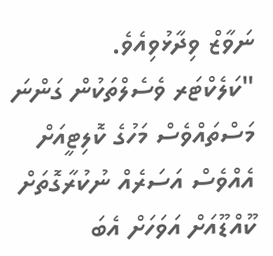ނަވާޒް ވިދާޅުވިއެވެ.
"ކަލެކްޓަރ ވެސެލްތަކުން ގަންނަ މަސްތައްވެސް މަހުގެ ކޮލިޓީއަށް އެއްވެސް އަސަރެއް ނުކުރާގޮތަށް ކޫއްޑޫއަށް އަވަހަށް އެބަ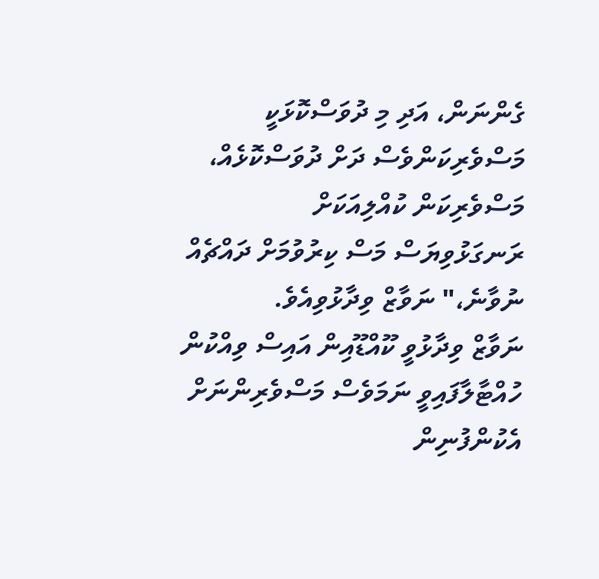ގެންނަން، އަދި މި ދުވަސްކޮޅަކީ މަސްވެރިކަންވެސް ދަށް ދުވަސްކޮޅެއް، މަސްވެރިކަން ކުއްލިއަކަށް ރަނގަޅުވިޔަސް މަސް ކިރުވުމަށް ދައްޗެއް ނުވާނެ،" ނަވާޒް ވިދާޅުވިއެވެ.
ނަވާޒް ވިދާޅުވީ ކޫއްޑޫއިން އައިސް ވިއްކުން ހުއްޓާލާފައިވީ ނަމަވެސް މަސްވެރިންނަށް އެކުންފުނިން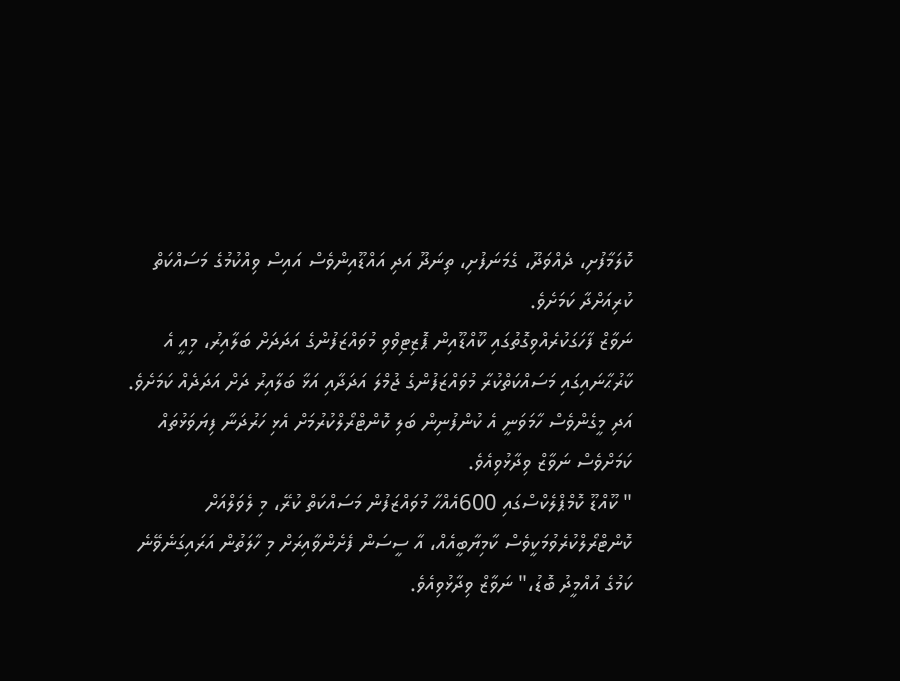ކޮލަމާފުށި، ދެއްވަދޫ، ގެމަނަފުށި، ތިނަދޫ އަދި އައްޑޫއިންވެސް އައިސް ވިއްކުމުގެ މަސައްކަތް ކުރިއަށްދާ ކަމަށެވެ.
ނަވާޒް ފާހަގަކުރެއްވިގޮތުގައި ކޫއްޑޫއިން ޕޮޒިޓިވްވި މުވައްޒަފުންގެ އަދަދަށް ބަލާއިރު، މިއީ އެ ކާރުޙާނައިގައި މަސައްކަތްކުރާ މުވައްޒަފުންގެ ޖުމްލަ އަދަދާއި އަޅާ ބަލާއިރު ދަށް އަދަދެއް ކަމަށެވެ. އަދި މީގެންވެސް ހާމަވަނީ އެ ކުންފުނިން ބަލި ކޮންޓްރޯލްކުރުމަށް އެޅި ހަރުދަނާ ފިޔަވަޅުތައް ކަމަށްވެސް ނަވާޒް ވިދާޅުވިއެވެ.
" ކޫއްޑޫ ކޮމްޕްލެކްސްގައި 600އެއްހާ މުވައްޒަފުން މަސައްކަތް ކުރޭ، މި ލެވަލްއަށް ކޮންޓްރޯލްކުރެވުމަކީވެސް ކާމިޔާބީއެއް، އާ ސީސަން ފެށެންވާއިރަށް މި ހާލަތުން އަރައިގަނެވޭނެ ކަމުގެ އުއްމީދު ބޮޑު،" ނަވާޒް ވިދާޅުވިއެވެ.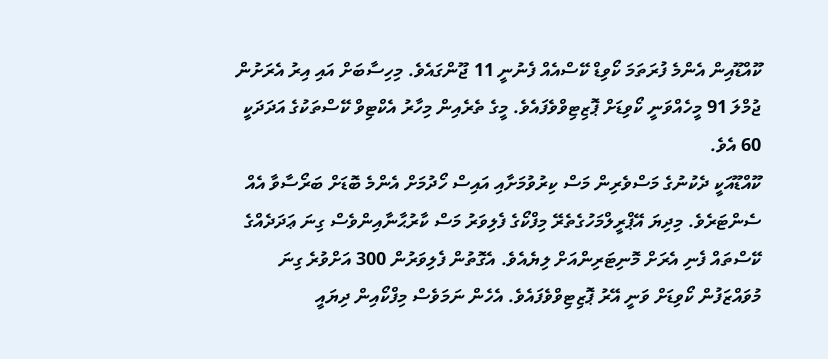ކޫއްޑޫއިން އެންމެ ފުރަތަމަ ކޯވިޑް ކޭސްއެއް ފެނުނީ 11 ޖޫންގައެވެ. މިހިސާބަށް އައި އިރު އެރަށުން ޖުމްލަ 91 މީހެއްވަނީ ކޯވިޑަށް ޕޮޒިޓިވްވެފައެވެ. މީގެ ތެރެއިން މިހާރު އެކްޓިވް ކޭސްތަކުގެ އަދަދަކީ 60 އެވެ.
ކޫއްޑޫއަކީ ދެކުނުގެ މަސްވެރިން މަސް ކިރުވުމަށާއި އައިސް ހޯދުމަށް އެންމެ ބޮޑަށް ބަރޯސާވާ އެއް ސެންޓަރެވެ. މިދިޔަ އޭޕްރީލްމަހުގެތެރޭ މިފްކޯގެ ފެލިވަރު މަސް ކާރުޙާނާއިންވެސް ގިނަ ޢަދަދެއްގެ ކޭސްތައް ފެނި އެރަށް މޮނިޓަރިންއަށް ލިޔެއެވެ. އެގޮތުން ފެލިވަރުން 300 އަށްވުރެ ގިނަ މުވައްޒަފުން ކޯވިޑަށް ވަނީ އޭރު ޕޮޒިޓިވްވެފައެވެ. އެހެން ނަމަވެސް މިފްކޯއިން ދިޔައީ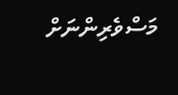މަސްވެރިންނަށް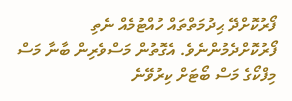ފޯރުކޮށްދޭ ޙިދުމަތްތައް ހުއްޓުމެއް ނެތި ފޯރުކޮށްދެމުންނެވެ. އެގޮތުން މަސްވެރިން ބާނާ މަސް މިފްކޯގެ މަސް ބޯޓަށް ކިރުވޭނެ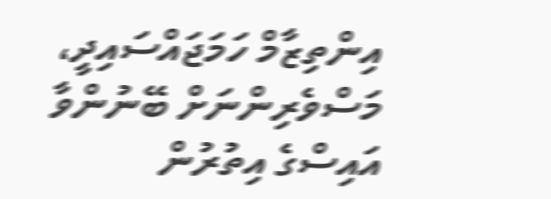އިންތިޒާމް ހަމަޖައްސައިދީ، މަސްވެރިންނަށް ބޭނުންވާ އައިސްގެ އިތުރުން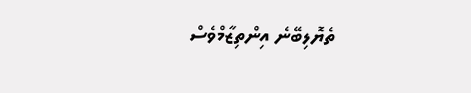ތެޔޮލިބޭނެ އިންތިޒާމްވެސް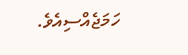ހަމަޖެއްސިއެވެ.